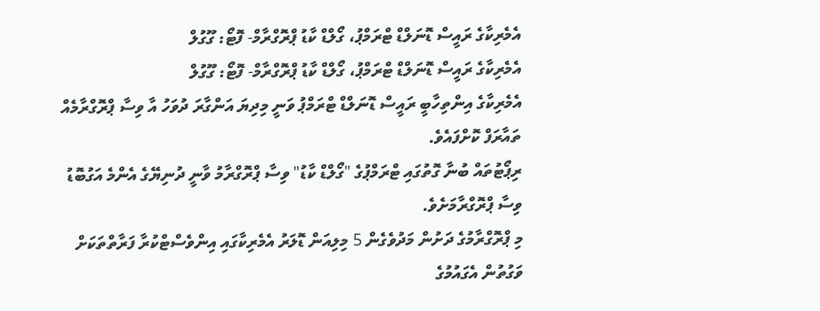އެމެރިކާގެ ރައީސް ޑޮނަލްޑް ޓްރަމްޕު، ގޯލްޑް ކާޑު ޕްރޮގްރާމް- ފޮޓޯ: ގޫގުލް
އެމެރިކާގެ ރައީސް ޑޮނަލްޑް ޓްރަމްޕު، ގޯލްޑް ކާޑު ޕްރޮގްރާމް- ފޮޓޯ: ގޫގުލް
އެމެރިކާގެ އިންތިހާބީ ރައީސް ޑޮނަލްޑް ޓްރަމްޕު ވަނީ މިދިޔަ އަންގާރަ ދުވަހު އާ ވިސާ ޕްރޮގްރާމެއް ތައާރަފް ކޮށްފައެވެ.
ރިޕޯޓުތައް ބުނާ ގޮތުގައި ޓްރަމްޕުގެ "ގޯލްޑް ކާޑު" ވިސާ ޕްރޮގްރާމު ވާނީ ދުނިޔޭގެ އެންމެ އަގުބޮޑު ވިސާ ޕްރޮގްރާމަށެވެ.
މި ޕްރޮގްރާމުގެ ދަށުން މަދުވެގެން 5 މިލިއަން ޑޮލަރު އެމެރިކާގައި އިންވެސްޓްކުރާ ފަރާތްތަކަށް ވަގުތުން އެގައުމުގެ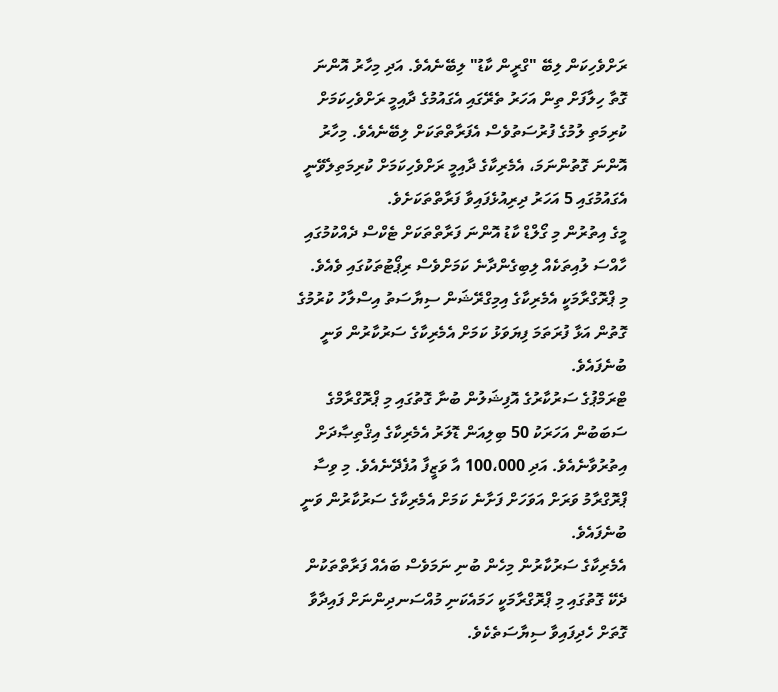ރަށްވެހިކަން ލިބޭ "ގްރީން ކާޑު" ލިބޭނެއެވެ. އަދި މިހާރު އޮންނަ ގޮތާ ހިލާފަށް ތިން އަހަރު ތެރޭގައި އެގައުމުގެ ދާއިމީ ރަށްވެހިކަމަށް ކުރިމަތި ލުމުގެ ފުރުސަތުވެސް އެފަރާތްތަކަށް ލިބޭނެއެވެ. މިހާރު އޮންނަ ގޮތުންނަމަ، އެމެރިކާގެ ދާއިމީ ރަށްވެހިކަމަށް ކުރިމަތިލެވޭނީ އެގައުމުގައި 5 އަހަރު ދިރިއުޅެފައިވާ ފަރާތްތަކަށެވެ.
މީގެ އިތުރުން މި ގޯލްޑް ކާޑު އޮންނަ ފަރާތްތަކަށް ޓެކްސް ދެއްކުމުގައި ހާއްސަ ލުއިތަކެއް ލިބިގެންދާނެ ކަމަށްވެސް ރިޕޯޓުތަކުގައި ވެއެވެ.
މި ޕްރޮގްރާމަކީ އެމެރިކާގެ އިމިގްރޭޝަން ސިޔާސަތު އިސްލާހު ކުރުމުގެ ގޮތުން އަޅާ ފުރަތަމަ ފިޔަވަޅު ކަމަށް އެމެރިކާގެ ސަރުކާރުން ވަނީ ބުނެފައެވެ.
ޓްރަމްޕުގެ ސަރުކާރުގެ އޮފިޝަލުން ބުނާ ގޮތުގައި މި ޕްރޮގްރާމްގެ ސަބަބުން އަހަރަކު 50 ބިލިއަން ޑޮލަރު އެމެރިކާގެ އިޤްތިޞާދަށް އިތުރުވާނެއެވެ. އަދި 100،000 އާ ވަޒީފާ އުފެދޭނެއެވެ. މި ވިސާ ޕްރޮގްރާމު ވަރަށް އަވަހަށް ފަށާނެ ކަމަށް އެމެރިކާގެ ސަރުކާރުން ވަނީ ބުނެފައެވެ.
އެމެރިކާގެ ސަރުކާރުން މިހެން ބުނި ނަމަވެސް ބައެއް ފަރާތްތަކުން ދެކޭ ގޮތުގައި މި ޕްރޮގްރާމަކީ ހަމައެކަނި މުއްސަނދިންނަށް ފައިދާވާ ގޮތަށް ހެދިފައިވާ ސިޔާސަތެކެވެ.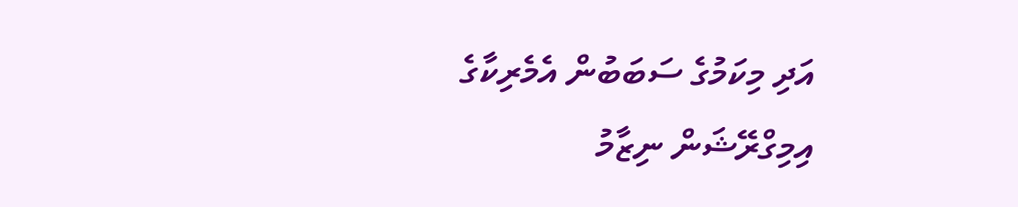އަދި މިކަމުގެ ސަބަބުން އެމެރިކާގެ އިމިގްރޭޝަން ނިޒާމު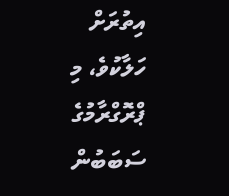އިތުރަށް ހަލާކުވެ، މި ޕްރޮގްރާމުގެ ސަބަބުން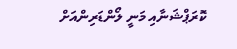ކޮރަޕްޝަނާއި މަނީ ލޯންޑަރިންއަށް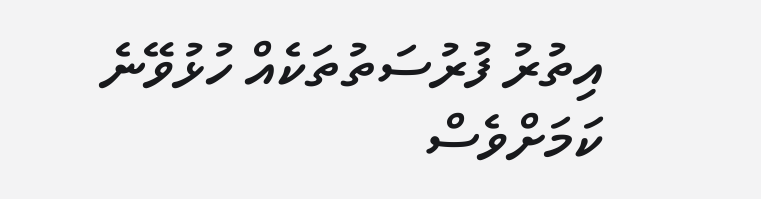އިތުރު ފުރުސަތުތަކެއް ހުޅުވޭނެ ކަމަށްވެސް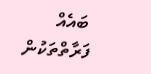ބައެއް ފަރާތްތަކުން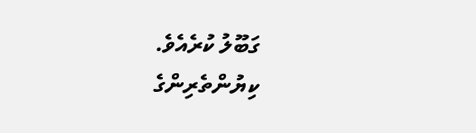ގަބޫލު ކުރެއެވެ.
ކިޔުންތެރިންގެ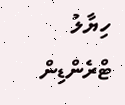ހިޔާލު
ޓްރެންޑިން